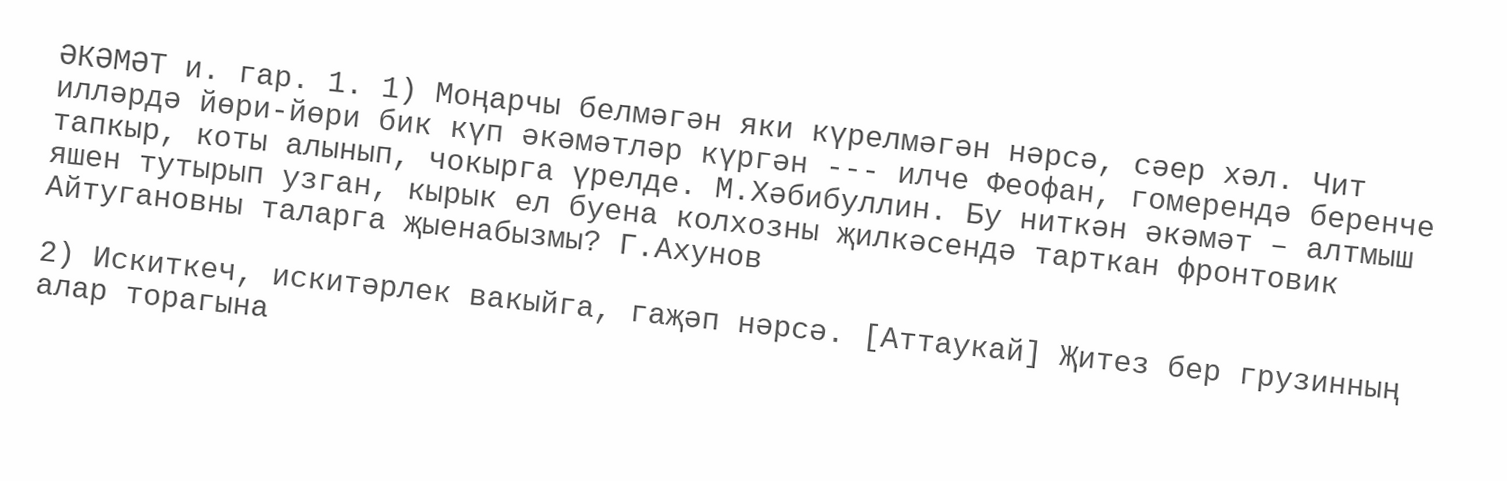ӘКӘМӘТ и. гар. 1. 1) Моңарчы белмәгән яки күрелмәгән нәрсә, сәер хәл. Чит илләрдә йөри-йөри бик күп әкәмәтләр күргән --- илче Феофан, гомерендә беренче тапкыр, коты алынып, чокырга үрелде. М.Хәбибуллин. Бу ниткән әкәмәт – алтмыш яшен тутырып узган, кырык ел буена колхозны җилкәсендә тарткан фронтовик Айтугановны таларга җыенабызмы? Г.Ахунов

2) Искиткеч, искитәрлек вакыйга, гаҗәп нәрсә. [Аттаукай] Җитез бер грузинның алар торагына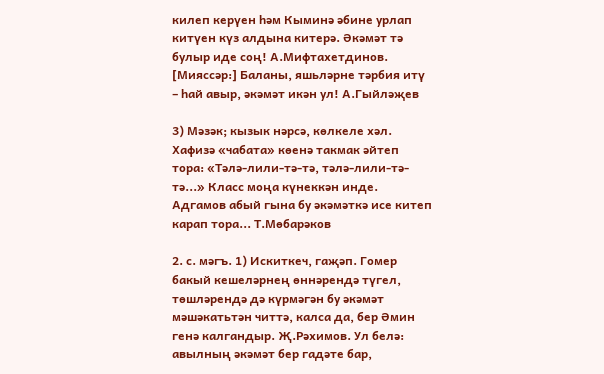килеп керүен һәм Кыминә әбине урлап китүен күз алдына китерә. Әкәмәт тә булыр иде соң! А.Мифтахетдинов. [Мияссәр:] Баланы, яшьләрне тәрбия итү – һай авыр, әкәмәт икән ул! А.Гыйләҗев

3) Мәзәк; кызык нәрсә, көлкеле хәл. Хафизә «чабата» көенә такмак әйтеп тора: «Тәлә-лили-тә-тә, тәлә-лили-тә-тә...» Класс моңа күнеккән инде. Адгамов абый гына бу әкәмәткә исе китеп карап тора... Т.Мөбарәков

2. с. мәгъ. 1) Искиткеч, гаҗәп. Гомер бакый кешеләрнең өннәрендә түгел, төшләрендә дә күрмәгән бу әкәмәт мәшәкатьтән читтә, калса да, бер Әмин генә калгандыр. Җ.Рәхимов. Ул белә: авылның әкәмәт бер гадәте бар,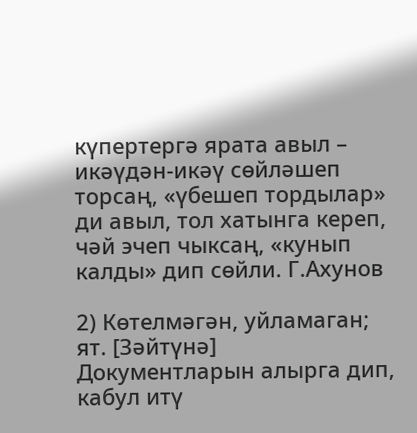күпертергә ярата авыл – икәүдән-икәү сөйләшеп торсаң, «үбешеп тордылар» ди авыл, тол хатынга кереп, чәй эчеп чыксаң, «кунып калды» дип сөйли. Г.Ахунов

2) Көтелмәгән, уйламаган; ят. [Зәйтүнә] Документларын алырга дип, кабул итү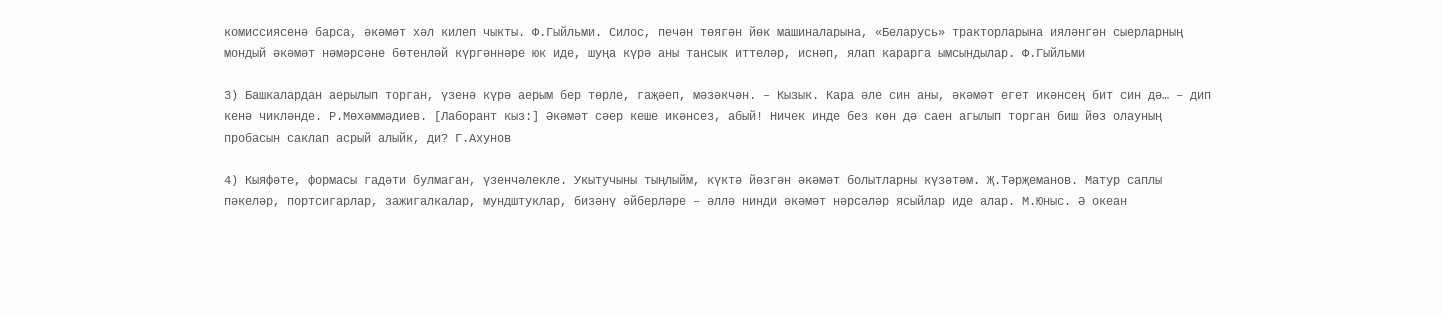комиссиясенә барса, әкәмәт хәл килеп чыкты. Ф.Гыйльми. Силос, печән төягән йөк машиналарына, «Беларусь» тракторларына ияләнгән сыерларның мондый әкәмәт нәмәрсәне бөтенләй күргәннәре юк иде, шуңа күрә аны тансык иттеләр, иснәп, ялап карарга ымсындылар. Ф.Гыйльми

3) Башкалардан аерылып торган, үзенә күрә аерым бер төрле, гаҗәеп, мәзәкчән. – Кызык. Кара әле син аны, әкәмәт егет икәнсең бит син дә… – дип кенә чикләнде. Р.Мөхәммәдиев. [Лаборант кыз:] Әкәмәт сәер кеше икәнсез, абый! Ничек инде без көн дә саен агылып торган биш йөз олауның пробасын саклап асрый алыйк, ди? Г.Ахунов

4) Кыяфәте, формасы гадәти булмаган, үзенчәлекле. Укытучыны тыңлыйм, күктә йөзгән әкәмәт болытларны күзәтәм. Җ.Тәрҗеманов. Матур саплы пәкеләр, портсигарлар, зажигалкалар, мундштуклар, бизәнү әйберләре – әллә нинди әкәмәт нәрсәләр ясыйлар иде алар. М.Юныс. Ә океан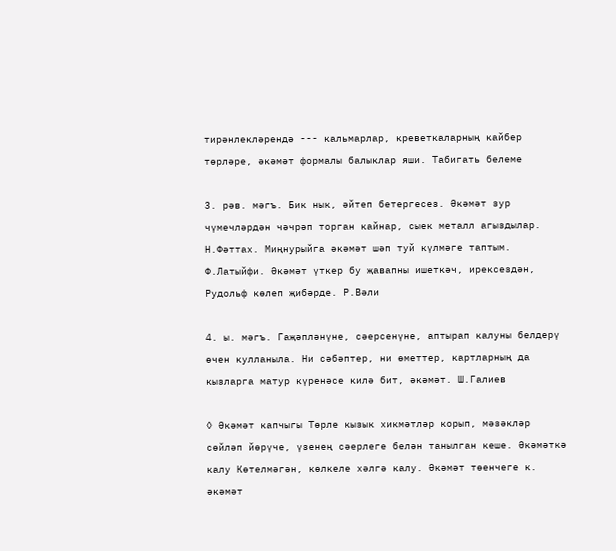тирәнлекләрендә --- кальмарлар, креветкаларның кайбер төрләре, әкәмәт формалы балыклар яши. Табигать белеме

3. рәв. мәгъ. Бик нык, әйтеп бетергесез. Әкәмәт зур чүмечләрдән чәчрәп торган кайнар, сыек металл агыздылар. Н.Фәттах. Миңнурыйга әкәмәт шәп туй күлмәге таптым. Ф.Латыйфи. Әкәмәт үткер бу җавапны ишеткәч, ирексездән, Рудольф көлеп җибәрде. Р.Вәли

4. ы. мәгъ. Гаҗәпләнүне, сәерсенүне, аптырап калуны белдерү өчен кулланыла. Ни сәбәптер, ни өметтер, картларның да кызларга матур күренәсе килә бит, әкәмәт. Ш.Галиев

◊ Әкәмәт капчыгы Төрле кызык хикмәтләр корып, мәзәкләр сөйләп йөрүче, үзенең сәерлеге белән танылган кеше. Әкәмәткә калу Көтелмәгән, көлкеле хәлгә калу. Әкәмәт төенчеге к. әкәмәт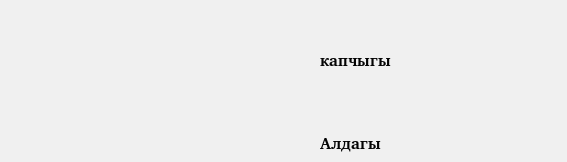капчыгы



Алдагы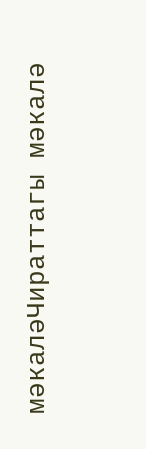мәкаләЧираттагы мәкалә